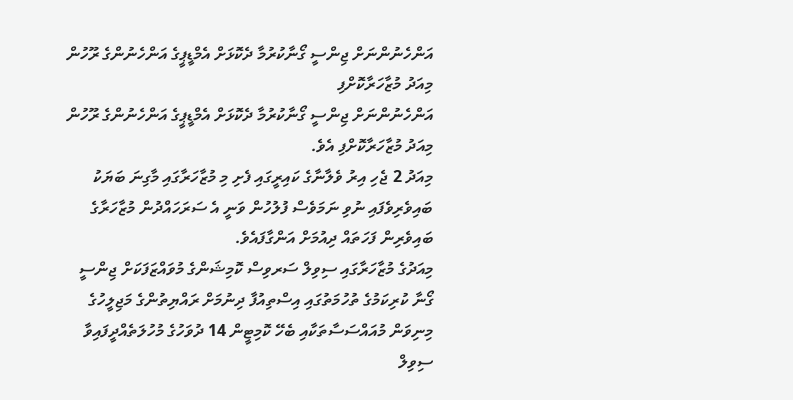އަންހެނުންނަށް ޖިންސީ ގޯނާކުރުމާ ދެކޮޅަށް އެމްޑީޕީގެ އަންހެނުންގެ ރޫހުން މިއަދު މުޒާހަރާކޮށްފި
އަންހެނުންނަށް ޖިންސީ ގޯނާކުރުމާ ދެކޮޅަށް އެމްޑީޕީގެ އަންހެނުންގެ ރޫހުން މިއަދު މުޒާހަރާކޮށްފި އެވެ.
މިއަދު 2 ޖެހި އިރު ވެލާނާގެ ކައިރީގައި ފެށި މި މުޒާހަރާގައި މާގިނަ ބަޔަކު ބައިވެރިވެފައި ނުވި ނަމަވެސް ފުލުހުން ވަނީ އެ ސަރަހައްދުން މުޒާހަރާގެ ބައިވެރިން ފަހަތައް ދިއުމަށް އަންގާފައެވެ.
މިއަދުގެ މުޒާހަރާގައި ސިވިލް ސަރވިސް ކޮމިޝަންގެ މުވައްޒަފަކަށް ޖިންސީ ގޯނާ ކުރިކަމުގެ ތުހުމަތުގައި އިސްތިއުފާ ދިނުމަށް ރައްޔިތުންގެ މަޖިލީހުގެ މިނިވަން މުއައްސަސާތަކާއި ބެހޭ ކޮމިޓީން 14 ދުވަހުގެ މުހުލަތެއްދީފައިވާ ސިވިލް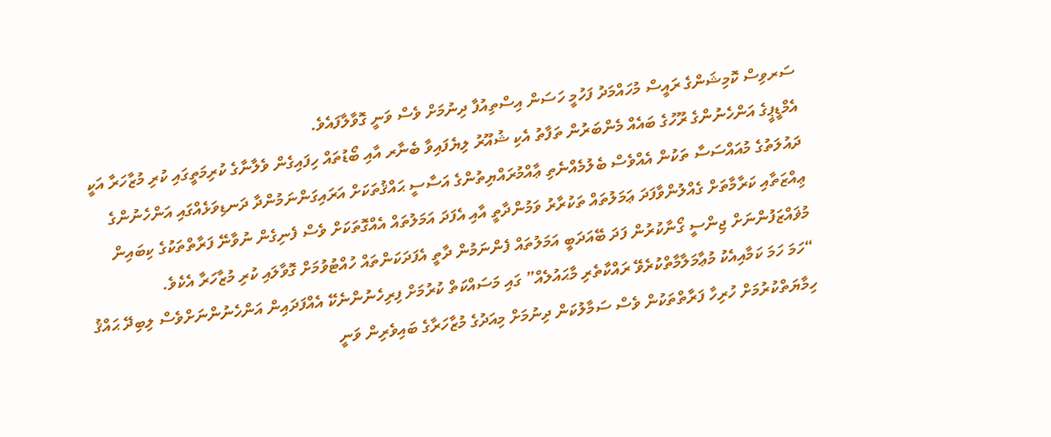ސަރވިސް ކޮމިޝަންގެ ރައީސް މުހައްމަދު ފަހުމީ ހަސަން އިސްތިއުފާ ދިނުމަށް ވެސް ވަނީ ގޮވާލާފައެވެ.
އެމްޑީޕީގެ އަންހެނުންގެ ރޫހުގެ ބައެއް މެންބަރުން ތަފާތު އެކި ޝުއޫރު ލިޔެފައިވާ ބެނާރ އާއި ބޯޑުތައް ހިފައިގެން ވެލާނާގެ ކުރިމަތީގައި ކުރި މުޒާހަރާ އަކީ ދައުލަތުގެ މުއައްސަސާ ތަކުން އެއްވެސް ބެލުމެއްނެތި ޢާއްމުރައްޔިތުންގެ އަސާސީ ޙައްޤުތަކަށް އަރައިގަންނަމުންދާ ދަނޑިވަޅެއްގައި އަންހެނުންގެ ޢިއްޒަތާއި ކަރާމާތަށް ގެއްލުންވާފަދަ ޢަމަލުތައް ތަކުރާރު ވަމުންދާތީ އާއި އެފަދަ އަމަލުތައް އެއްގޮތަކަށް ވެސް ފެނިގެން ނުވާނޭ ފަރާތްތަކުގެ ކިބައިން މުޥައްޒަފުންނަށް ޖިންސީ ގޯނާކުރުން ފަދަ ބޭއަދަބީ އަމަލުތައް ފެންނަމުން ދާތީ އެފަދަކަންތައް ހުއްޓުވުމަށް ގޮވާލައި ކުރި މުޒާހަރާ އެކެވެ.
“ހަމަ ހަމަ ކަމާއިއެކު މުޢާމަލާމާތްކުރެވޭ ރައްކާތެރި މާޙައުލެއް” ގައި މަސައްކަތް ކުރުމަށް ފިރިހެނުންނެކޭ އެއްފަދައިން އަންހެނުންނަށްވެސް ލިބިދޭ ޙައްޤު ހިމާޔަތްކުރުމަށް ހުރިހާ ފަރާތްތަކުން ވެސް ސަމާލުކަން ދިނުމަށް މިއަދުގެ މުޒާހަރާގެ ބައިވެރިން ވަނީ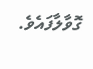ގޮވާލާފައެވެ.